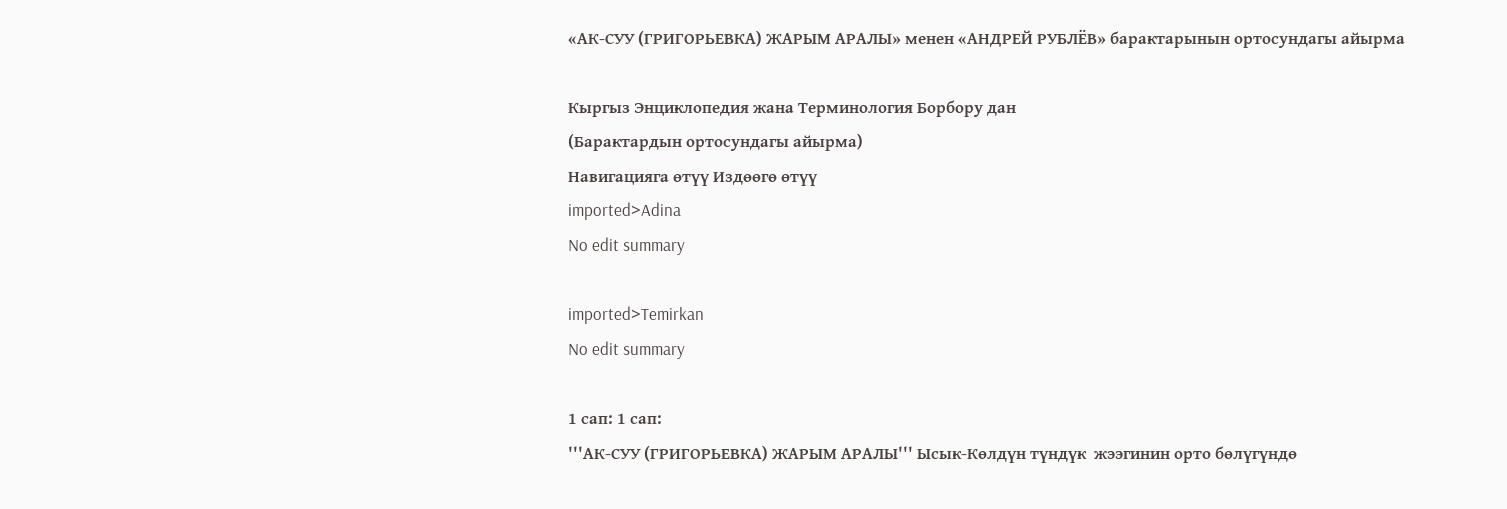«АК-СУУ (ГРИГОРЬЕВКА) ЖАРЫМ АРАЛЫ» менен «АНДРЕЙ РУБЛЁВ» барактарынын ортосундагы айырма

Кыргыз Энциклопедия жана Терминология Борбору дан
(Барактардын ортосундагы айырма)
Навигацияга өтүү Издөөгө өтүү
imported>Adina
No edit summary

imported>Temirkan
No edit summary

1 сап: 1 сап:
'''АК-СУУ (ГРИГОРЬЕВКА) ЖАРЫМ АРАЛЫ''' Ысык-Көлдүн түндүк  жээгинин орто бөлүгүндө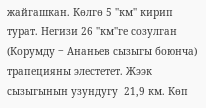жайгашкан. Көлгө 5 ''км'' кирип турат. Негизи 26 ''км''ге созулган (Корумду ‒ Ананьев сызыгы боюнча) трапецияны элестетет. Жээк сызыгынын узундугу  21,9 км. Көп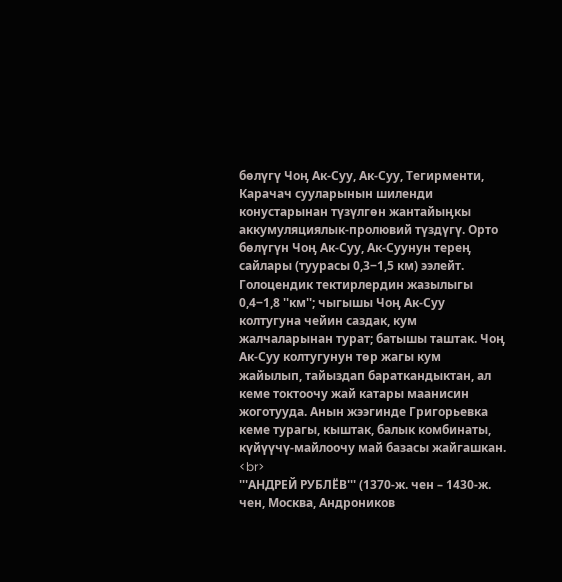бөлүгү Чоӊ Ак-Суу, Ак-Суу, Тегирменти, Карачач сууларынын шиленди конустарынан түзүлгөн жантайыӊкы аккумуляциялык-пролювий түздүгү. Орто бөлүгүн Чоӊ Ак-Суу, Ак-Суунун тереӊ сайлары (туурасы 0,3‒1,5 км) ээлейт. Голоцендик тектирлердин жазылыгы 0,4‒1,8 ''км''; чыгышы Чоӊ Ак-Суу колтугуна чейин саздак, кум жалчаларынан турат; батышы таштак. Чоӊ Ак-Суу колтугунун төр жагы кум жайылып, тайыздап бараткандыктан, ал кеме токтоочу жай катары маанисин жоготууда. Анын жээгинде Григорьевка кеме турагы, кыштак, балык комбинаты, күйүүчү-майлоочу май базасы жайгашкан. <br>
'''АНДРЕЙ РУБЛЁВ''' (1370-ж. чен – 1430-ж. чен, Москва, Андроников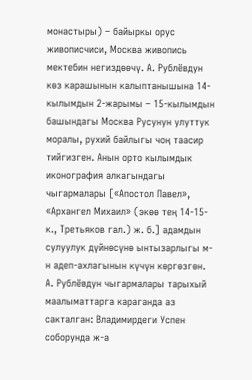монастыры) – байыркы орус живописчиси, Москва живопись мектебин негиздөөчү. А. Рублёвдун көз карашынын калыптанышына 14-кылымдын 2-жарымы – 15-кылымдын башындагы Москва Русунун улуттук моралы, рухий байлыгы чоң таасир тийгизген. Анын орто кылымдык иконография алкагындагы чыгармалары [«Апостол Павел», «Архангел Михаил» (экөө тең 14-15-к., Третьяков гал.) ж. б.] адамдын сулуулук дүйнөсүнө ынтызарлыгы м-н адеп-ахлагынын күчүн көргөзгөн. А. Рублёвдун чыгармалары тарыхый маалыматтарга караганда аз сакталган: Владимирдеги Успен соборунда ж-а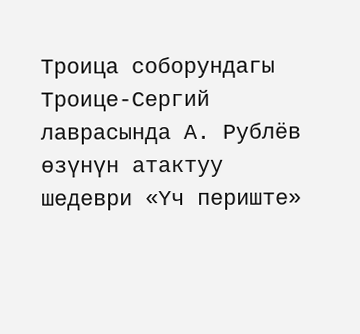Троица соборундагы Троице-Сергий лаврасында А. Рублёв өзүнүн атактуу шедеври «Үч периште»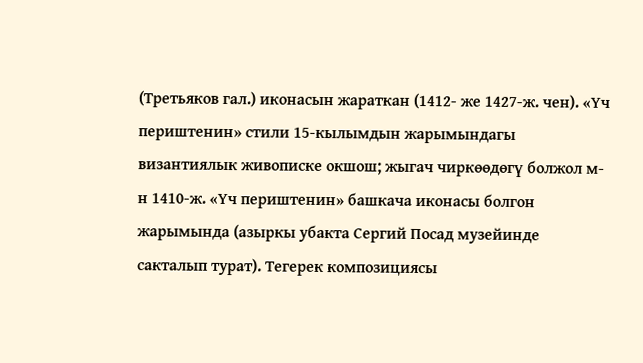(Третьяков гал.) иконасын жараткан (1412- же 1427-ж. чен). «Үч периштенин» стили 15-кылымдын жарымындагы византиялык живописке окшош; жыгач чиркөөдөгү болжол м-н 1410-ж. «Үч периштенин» башкача иконасы болгон жарымында (азыркы убакта Сергий Посад музейинде сакталып турат). Тегерек композициясы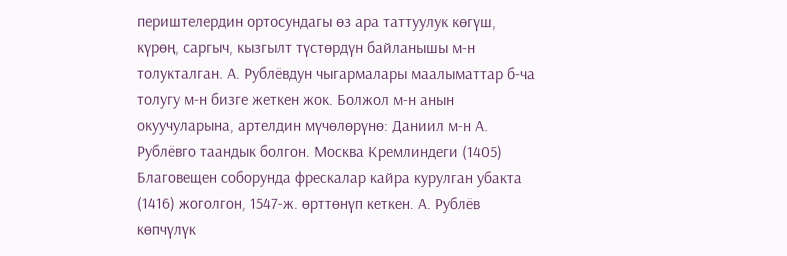периштелердин ортосундагы өз ара таттуулук көгүш, күрөң, саргыч, кызгылт түстөрдүн байланышы м-н толукталган. А. Рублёвдун чыгармалары маалыматтар б-ча толугу м-н бизге жеткен жок. Болжол м-н анын окуучуларына, артелдин мүчөлөрүнө: Даниил м-н А. Рублёвго таандык болгон. Москва Кремлиндеги (1405) Благовещен соборунда фрескалар кайра курулган убакта (1416) жоголгон, 1547-ж. өрттөнүп кеткен. А. Рублёв көпчүлүк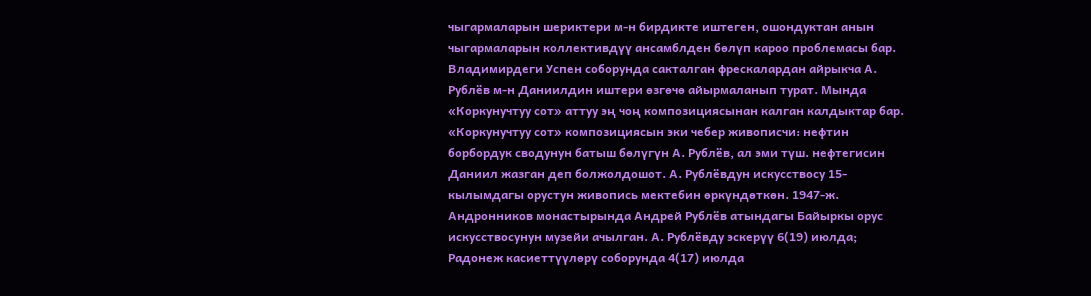чыгармаларын шериктери м-н бирдикте иштеген, ошондуктан анын чыгармаларын коллективдүү ансамблден бөлүп кароо проблемасы бар. Владимирдеги Успен соборунда сакталган фрескалардан айрыкча А. Рублёв м-н Даниилдин иштери өзгөчө айырмаланып турат. Мында «Коркунучтуу сот» аттуу эң чоң композициясынан калган калдыктар бар. «Коркунучтуу сот» композициясын эки чебер живописчи: нефтин борбордук сводунун батыш бөлүгүн А. Рублёв, ал эми түш. нефтегисин Даниил жазган деп болжолдошот. А. Рублёвдун искусствосу 15-кылымдагы орустун живопись мектебин өркүндөткөн. 1947-ж. Андронников монастырында Андрей Рублёв атындагы Байыркы орус искусствосунун музейи ачылган. А. Рублёвду эскерүү 6(19) июлда; Радонеж касиеттүүлөрү соборунда 4(17) июлда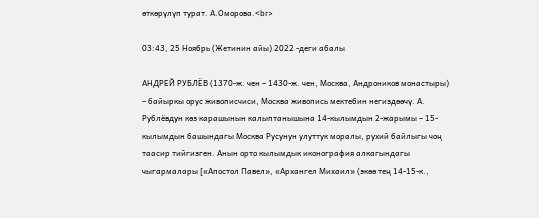өткөрүлүп турат. А.Оморова.<br>

03:43, 25 Ноябрь (Жетинин айы) 2022 -деги абалы

АНДРЕЙ РУБЛЁВ (1370-ж. чен – 1430-ж. чен, Москва, Андроников монастыры) – байыркы орус живописчиси, Москва живопись мектебин негиздөөчү. А. Рублёвдун көз карашынын калыптанышына 14-кылымдын 2-жарымы – 15-кылымдын башындагы Москва Русунун улуттук моралы, рухий байлыгы чоң таасир тийгизген. Анын орто кылымдык иконография алкагындагы чыгармалары [«Апостол Павел», «Архангел Михаил» (экөө тең 14-15-к.,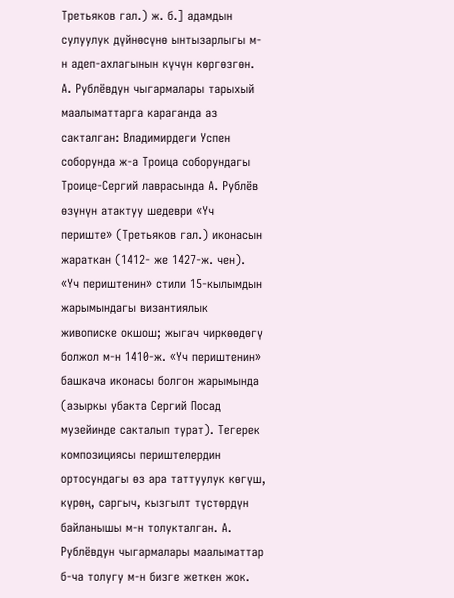Третьяков гал.) ж. б.] адамдын сулуулук дүйнөсүнө ынтызарлыгы м-н адеп-ахлагынын күчүн көргөзгөн. А. Рублёвдун чыгармалары тарыхый маалыматтарга караганда аз сакталган: Владимирдеги Успен соборунда ж-а Троица соборундагы Троице-Сергий лаврасында А. Рублёв өзүнүн атактуу шедеври «Үч периште» (Третьяков гал.) иконасын жараткан (1412- же 1427-ж. чен). «Үч периштенин» стили 15-кылымдын жарымындагы византиялык живописке окшош; жыгач чиркөөдөгү болжол м-н 1410-ж. «Үч периштенин» башкача иконасы болгон жарымында (азыркы убакта Сергий Посад музейинде сакталып турат). Тегерек композициясы периштелердин ортосундагы өз ара таттуулук көгүш, күрөң, саргыч, кызгылт түстөрдүн байланышы м-н толукталган. А. Рублёвдун чыгармалары маалыматтар б-ча толугу м-н бизге жеткен жок.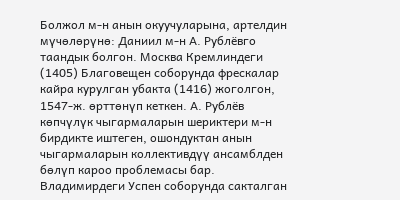Болжол м-н анын окуучуларына, артелдин мүчөлөрүнө: Даниил м-н А. Рублёвго таандык болгон. Москва Кремлиндеги (1405) Благовещен соборунда фрескалар кайра курулган убакта (1416) жоголгон, 1547-ж. өрттөнүп кеткен. А. Рублёв көпчүлүк чыгармаларын шериктери м-н бирдикте иштеген, ошондуктан анын чыгармаларын коллективдүү ансамблден бөлүп кароо проблемасы бар. Владимирдеги Успен соборунда сакталган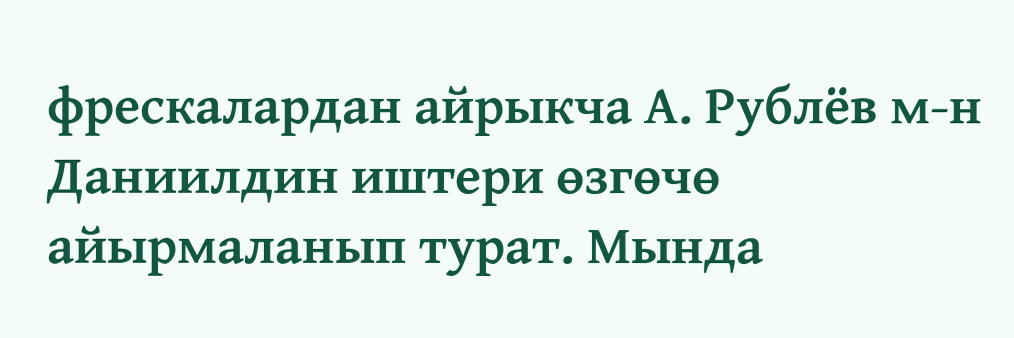фрескалардан айрыкча А. Рублёв м-н Даниилдин иштери өзгөчө айырмаланып турат. Мында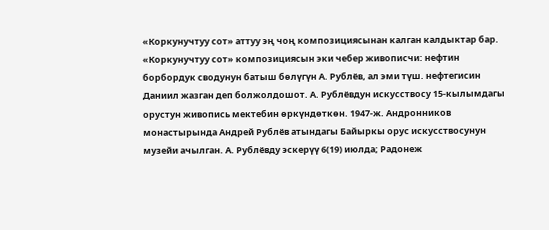«Коркунучтуу сот» аттуу эң чоң композициясынан калган калдыктар бар. «Коркунучтуу сот» композициясын эки чебер живописчи: нефтин борбордук сводунун батыш бөлүгүн А. Рублёв, ал эми түш. нефтегисин Даниил жазган деп болжолдошот. А. Рублёвдун искусствосу 15-кылымдагы орустун живопись мектебин өркүндөткөн. 1947-ж. Андронников монастырында Андрей Рублёв атындагы Байыркы орус искусствосунун музейи ачылган. А. Рублёвду эскерүү 6(19) июлда; Радонеж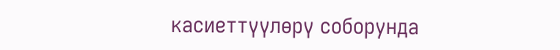касиеттүүлөрү соборунда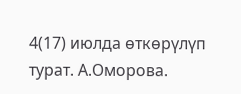4(17) июлда өткөрүлүп турат. А.Оморова.